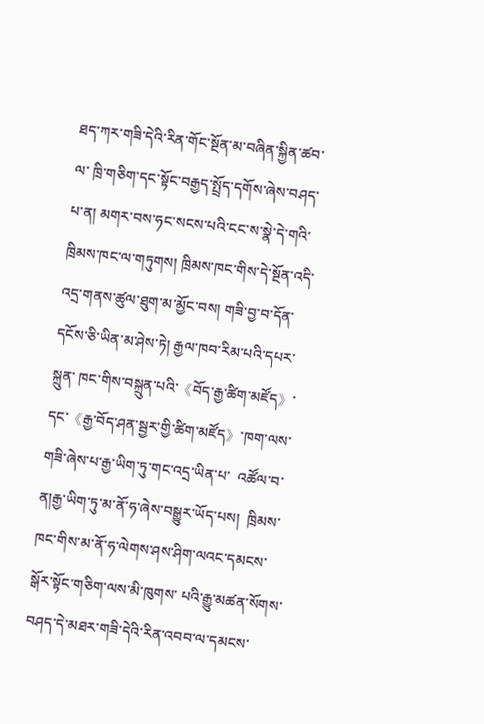ཐད་ཀར་གཟི་དེའི་རིན་གོང་སྔོན་མ་བཞིན་སྐྱིན་ཚབ་ལ་ ཁྲི་གཅིག་དང་སྟོང་བརྒྱད་སྤྲོད་དགོས་ཞེས་བཤད་པ་ན། མགར་བས་ཧང་སངས་པའི་ངང་ས་སྣེ་དེ་གའི་ཁྲིམས་ཁང་ལ་གཏུགས། ཁྲིམས་ཁང་གིས་དེ་སྔོན་འདི་འདྲ་གནས་ཚུལ་ཐུག་མ་མྱོང་བས། གཟི་བྱ་བ་དོན་དངོས་ཅི་ཡིན་མ་ཤེས་ཏེ། རྒྱལ་ཁབ་རིམ་པའི་དཔར་སྐྲུན་ ཁང་གིས་བསྐྲུན་པའི་《བོད་རྒྱ་ཚིག་མཛོད》་དང་《རྒྱ་བོད་ཤན་སྦྱར་གྱི་ཚིག་མཛོད》་ཁག་ལས་གཟི་ཞེས་པ་རྒྱ་ཡིག་ཏུ་གང་འདྲ་ཡིན་པ་  འཚོལ་བ་ན།རྒྱ་ཡིག་ཏུ་མ་ནོ་ཧ་ཞེས་བསྒྱུར་ཡོད་པས།  ཁྲིམས་ཁང་གིས་མ་ནོ་ཧ་ལེགས་ཤས་ཤིག་ལའང་དམངས་སྒོར་སྟོང་གཅིག་ལས་མི་ཁུགས་ པའི་རྒྱུ་མཚན་སོགས་བཤད་དེ་མཐར་གཟི་དེའི་རིན་འབབ་ལ་དམངས་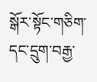སྒོར་སྟོང་གཅིག་དང་དྲུག་བརྒྱ་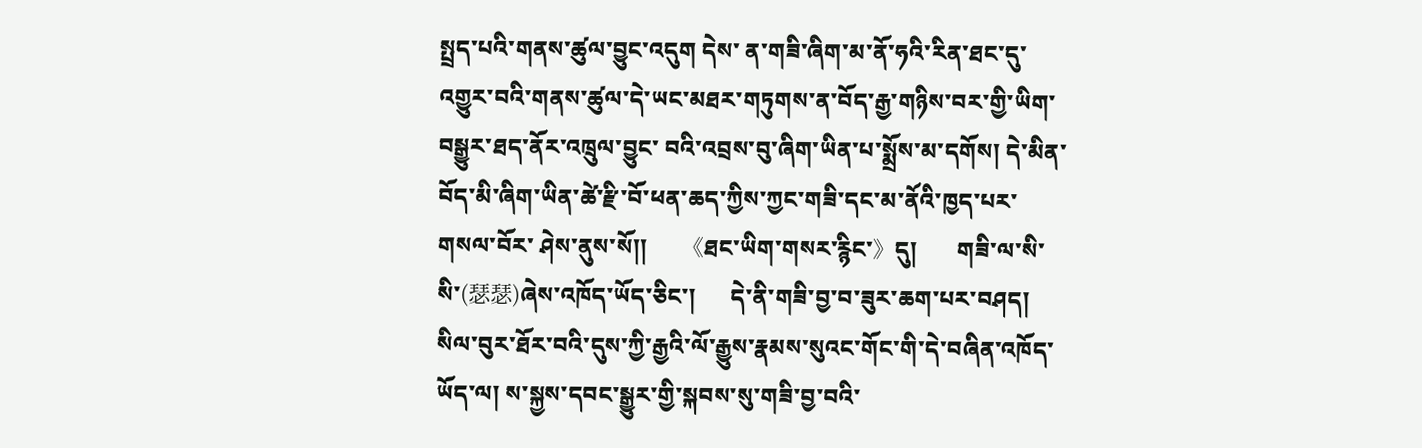སྤྲད་པའི་གནས་ཚུལ་བྱུང་འདུག དེས་ ན་གཟི་ཞིག་མ་ནོ་ཧའི་རིན་ཐང་དུ་འགྱུར་བའི་གནས་ཚུལ་དེ་ཡང་མཐར་གཏུགས་ན་བོད་རྒྱ་གཉིས་བར་གྱི་ཡིག་བསྒྱུར་ཐད་ནོར་འཁྲུལ་བྱུང་ བའི་འབྲས་བུ་ཞིག་ཡིན་པ་སྨྲོས་མ་དགོས། དེ་མིན་བོད་མི་ཞིག་ཡིན་ཚེ་རྫི་བོ་ཕན་ཆད་ཀྱིས་ཀྱང་གཟི་དང་མ་ནོའི་ཁྱད་པར་གསལ་བོར་ ཤེས་ནུས་སོ།།      《ཐང་ཡིག་གསར་རྙིང་》དུ།       གཟི་ལ་སི་སི་(瑟瑟)ཞེས་འཁོད་ཡོད་ཅིང་།      དེ་ནི་གཟི་བྱ་བ་ཟུར་ཆག་པར་བཤད།     སིལ་བུར་ཐོར་བའི་དུས་ཀྱི་རྒྱའི་ལོ་རྒྱུས་རྣམས་སུའང་གོང་གི་དེ་བཞིན་འཁོད་ཡོད་ལ། ས་སྐྱས་དབང་སྒྱུར་གྱི་སྐབས་སུ་གཟི་བྱ་བའི་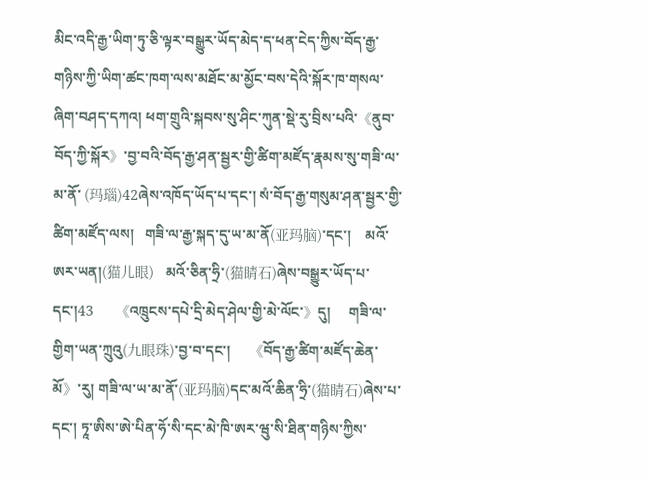མིང་འདི་རྒྱ་ཡིག་ཏུ་ཅི་ལྟར་བསྒྱུར་ཡོད་མེད་ད་ཕན་ངེད་ཀྱིས་བོད་རྒྱ་གཉིས་ཀྱི་ཡིག་ཚང་ཁག་ལས་མཐོང་མ་མྱོང་བས་དེའི་སྐོར་ཁ་གསལ་ཞིག་བཤད་དཀའ། ཕག་གྲུའི་སྐབས་སུ་ཤིང་ཀུན་སྡེ་རུ་བྲིས་པའི་《ནུབ་བོད་ཀྱི་སྐོར》་བྱ་བའི་བོད་རྒྱ་ཤན་སྦྱར་གྱི་ཚིག་མཛོད་རྣམས་སུ་གཟི་ལ་མ་ནོ་ (玛瑙)42ཞེས་འཁོད་ཡོད་པ་དང་། སཾ་བོད་རྒྱ་གསུམ་ཤན་སྦྱར་གྱི་ཚིག་མཛོད་ལས།   གཟི་ལ་རྒྱ་སྐད་དུ་ཡ་མ་ནོ(亚玛脑)་དང་།    མའོ་ཨར་ཡན།(猫儿眼)   མའོ་ཅིན་ཧྲི་(猫睛石)ཞེས་བསྒྱུར་ཡོད་པ་དང་།43      《འཁྲུངས་དཔེ་དྲི་མེད་ཤེལ་གྱི་མེ་ལོང་》དུ།     གཟི་ལ་གྱིག་ཡན་ཀྲུའུ(九眼珠)་བྱ་བ་དང་།     《བོད་རྒྱ་ཚིག་མཛོད་ཆེན་མོ》་རུ། གཟི་ལ་ཡ་མ་ནོ་(亚玛脑)དང་མའོ་ཆིན་ཧྲི་(猫睛石)ཞེས་པ་དང་། ཏཱ་ཨིས་ཨེ་པིན་ཧོ་སི་དང་མེ་ཁི་ཨར་ཝུ་སི་ཐིན་གཉིས་ཀྱིས་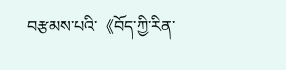བརྩམས་པའི་《བོད་ཀྱི་རིན་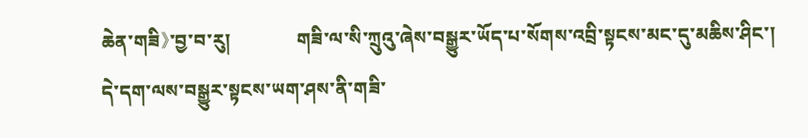ཆེན་གཟི》་བྱ་བ་རུ།              གཟི་ལ་སི་ཀྲུའུ་ཞེས་བསྒྱུར་ཡོད་པ་སོགས་འབྲི་སྟངས་མང་དུ་མཆིས་ཤིང་། དེ་དག་ལས་བསྒྱུར་སྟངས་ཡག་ཤས་ནི་གཟི་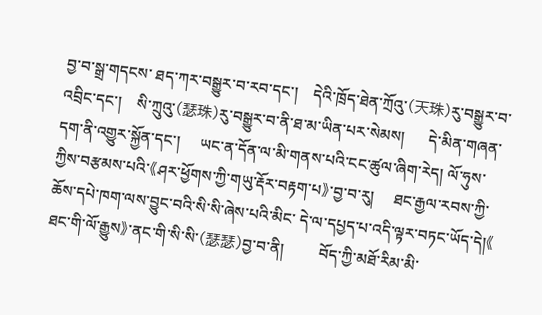བྱ་བ་སྒྲ་གདངས་ ཐད་ཀར་བསྒྱུར་བ་རབ་དང་།    དེའི་ཁྲོད་ཐེན་ཀྲོའུ་(天珠)རུ་བསྒྱུར་བ་འབྲིང་དང་།    སི་ཀྲུའུ་(瑟珠)རུ་བསྒྱུར་བ་ནི་ཐ་མ་ཡིན་པར་སེམས།      དེ་མིན་གཞན་དག་ནི་འགྱུར་སྐྱོན་དང་།     ཡང་ན་དོན་ལ་མི་གནས་པའི་ངང་ཚུལ་ཞིག་རེད། ལོ་ཧུས་ཀྱིས་བརྩམས་པའི་《ཤར་ཕྱོགས་ཀྱི་གཡུ་རྡོར་བརྟག་པ》་བྱ་བ་རུ།     ཐང་རྒྱལ་རབས་ཀྱི་ཆོས་དཔེ་ཁག་ལས་བྱུང་བའི་སི་སི་ཞེས་པའི་མིང་ དེ་ལ་དཔྱད་པ་འདི་ལྟར་བཏང་ཡོད་དེ།《 ཐང་གི་ལོ་རྒྱུས》་ནང་གི་སི་སི་(瑟瑟)བྱ་བ་ནི།         བོད་ཀྱི་མཐོ་རིམ་མི་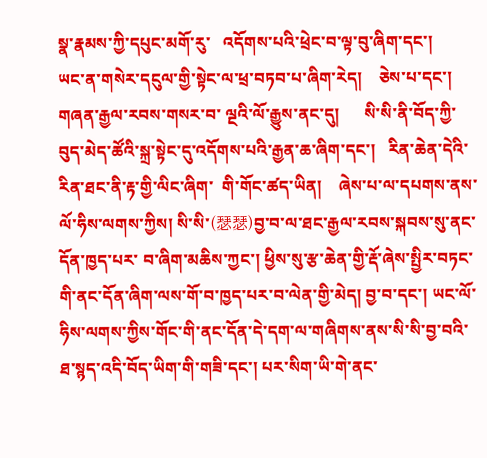སྣ་རྣམས་ཀྱི་དཔུང་མགོ་རུ་   འདོགས་པའི་ཕྲེང་བ་ལྟ་བུ་ཞིག་དང་།      ཡང་ན་གསེར་དངུལ་གྱི་སྟེང་ལ་ཕྲ་བཏབ་པ་ཞིག་རེད།    ཅེས་པ་དང་།   གཞན་རྒྱལ་རབས་གསར་བ་ ལྔའི་ལོ་རྒྱུས་ནང་དུ།      སི་སི་ནི་བོད་ཀྱི་བུད་མེད་ཚོའི་སྐྲ་སྟེང་དུ་འདོགས་པའི་རྒྱན་ཆ་ཞིག་དང་།   རིན་ཆེན་དེའི་རིན་ཐང་ནི་རྟ་གྱི་ལིང་ཞིག་  གི་གོང་ཚད་ཡིན།    ཞེས་པ་ལ་དཔགས་ནས་ལོ་ཧིས་ལགས་ཀྱིས། སི་སི་(瑟瑟)བྱ་བ་ལ་ཐང་རྒྱལ་རབས་སྐབས་སུ་ནང་དོན་ཁྱད་པར་ བ་ཞིག་མཆིས་ཀྱང་། ཕྱིས་སུ་རྩ་ཆེན་གྱི་རྡོ་ཞེས་སྤྱིར་བཏང་གི་ནང་དོན་ཞིག་ལས་གོ་བ་ཁྱད་པར་བ་ལེན་གྱི་མེད། བྱ་བ་དང་། ཡང་ལོ་ཧིས་ལགས་ཀྱིས་གོང་གི་ནང་དོན་དེ་དག་ལ་གཞིགས་ནས་སི་སི་བྱ་བའི་ཐ་སྙད་འདི་བོད་ཡིག་གི་གཟི་དང་། པར་སིག་ཡི་གེ་ནང་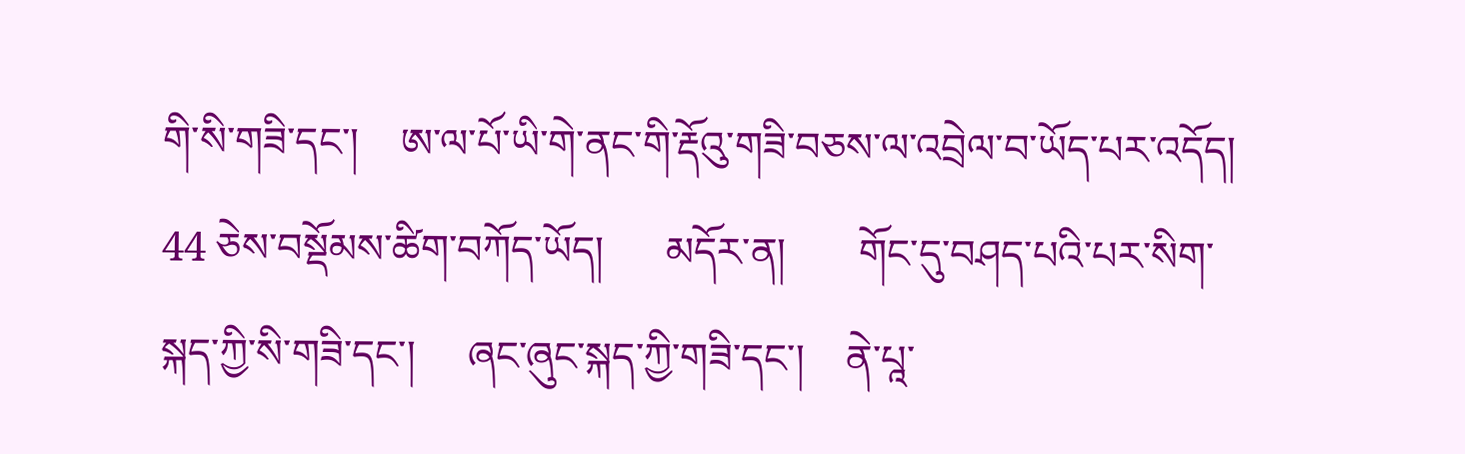གི་སི་གཟི་དང་།    ཨ་ལ་པོ་ཡི་གེ་ནང་གི་རྡོའུ་གཟི་བཅས་ལ་འབྲེལ་བ་ཡོད་པར་འདོད།     44 ཅེས་བསྡོམས་ཚིག་བཀོད་ཡོད།      མདོར་ན།       གོང་དུ་བཤད་པའི་པར་སིག་སྐད་ཀྱི་སི་གཟི་དང་།     ཞང་ཞུང་སྐད་ཀྱི་གཟི་དང་།    ནེ་པཱ་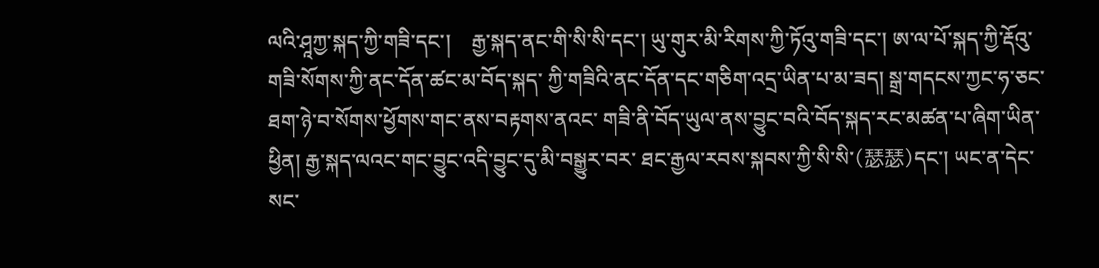ལའི་ཤཱཀྱ་སྐད་ཀྱི་གཟི་དང་།    རྒྱ་སྐད་ནང་གི་སི་སི་དང་། ཡུ་གུར་མི་རིགས་ཀྱི་ཏོའུ་གཟི་དང་། ཨ་ལ་པོ་སྐད་ཀྱི་རྡོའུ་གཟི་སོགས་ཀྱི་ནང་དོན་ཚང་མ་བོད་སྐད་ ཀྱི་གཟིའི་ནང་དོན་དང་གཅིག་འདྲ་ཡིན་པ་མ་ཟད། སྒྲ་གདངས་ཀྱང་ཧ་ཅང་ཐག་ཉེ་བ་སོགས་ཕྱོགས་གང་ནས་བརྟགས་ནའང་ གཟི་ནི་བོད་ཡུལ་ནས་བྱུང་བའི་བོད་སྐད་རང་མཚན་པ་ཞིག་ཡིན་ཕྱིན། རྒྱ་སྐད་ལའང་གང་བྱུང་འདི་བྱུང་དུ་མི་བསྒྱུར་བར་ ཐང་རྒྱལ་རབས་སྐབས་ཀྱི་སི་སི་(瑟瑟)དང་། ཡང་ན་དེང་སང་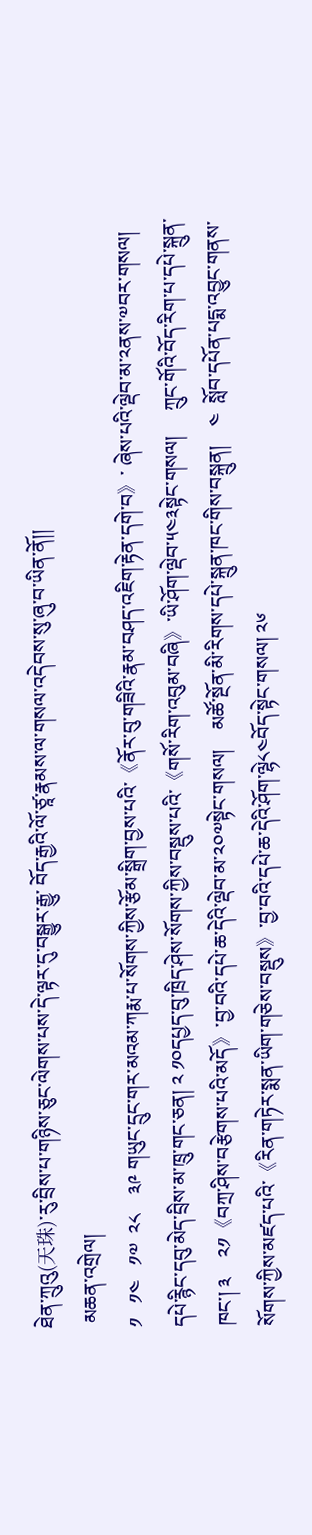ཐེན་ཀྲུའུ(天珠)་རུ་བྲིས་པ་གཉིས་ཅུང་ལེགས་པས་དེ་ལྟར་དུ་བསྒྱུར་རྒྱུ་ བོད་རྒྱའི་ལོ་ཙཱ་རྣམས་ལ་གསལ་འདེབས་སུ་ཞུ་བ་ཡིན་ནོ།།
 མཆན་འགྲེལ།
༡   ༡༤   ༡༧  ༢༨    ༣༩ གཡུང་དྲུང་གར་མའམ་ཀརྨ་པ་སོགས་ཀྱིས་རྩོམ་སྒྲིག་བྱས་པའི་《ནོར་བུ་གཟིའི་རྣམ་བཤད་འཇིག་རྟེན་དགེ་བ》་ ཞེས་པའི་ལྡེབ་མ་༢ནས་༧བར་གསལ།      དཔེ་རྙིང་དབུ་མེད་བྲིས་མ་ཁྲུ་གང་ཅན། ༢ ༡༠དཔྱད་བུ་ཁྲིད་ཤེས་སོགས་ཀྱིས་བསྡུས་པའི་《གསོ་རིག་འབུམ་བཞི》་ཡི་ཤོག་ལྡེབ་༥༤༣སྟེང་གསལ།     ཀྲུང་གོའི་བོད་རིག་པ་དཔེ་སྐྲུན་ཁང་། ༣    ༢༡《བཀྲ་ཤིས་བརྩེགས་པའི་མདོ》་བྱ་བའི་དཔེ་ཆ་དེའི་ལྡེབ་མ་༢༠༧སྟེང་གསལ།    མཚོ་སྔོན་མི་རིགས་དཔེ་སྐྲུན་ཁང་གིས་བསྐྲུན།    ༤  སློབ་དཔོན་པདྨ་འབྱུང་གནས་སོགས་ཀྱིས་མཛད་པའི་《རིན་གཏེར་སྨན་ཡིག་གཅེས་བསྡུས》་བྱ་བའི་དཔེ་ཆ་དེའི་ཤོག་ལྷེ༨༤བོད་སྟེང་གསལ། ༢༦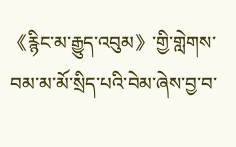《རྙིང་མ་རྒྱུད་འབུམ》་གྱི་གླེགས་བམ་མ་མོ་སྲིད་པའི་བེམ་ཞེས་བྱ་བ་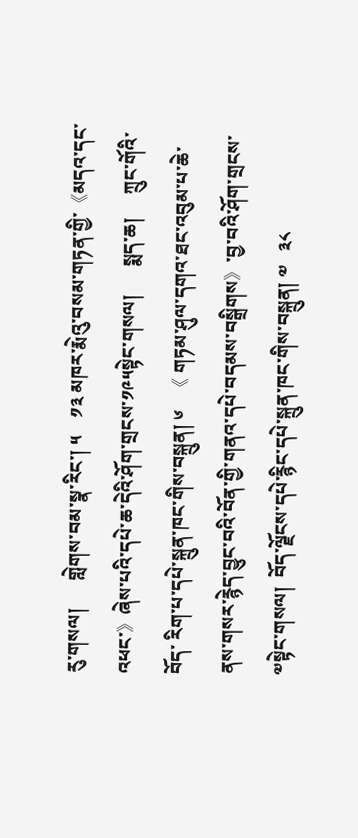རུ་གསལ།      གླེགས་བམ་སྣ་རིང་། ༥    ༡༣ མཁར་རྨེའུ་བསམ་གཏན་གྱི་《མདའ་དང་འཕང་》ཞེས་པའི་དཔེ་ཆ་དེའི་ཤོག་གྲངས་༡༩༥སྟེང་གསལ།      སྨད་ཆ།     ཀྲུང་གོའི་བོད་ རིག་པ་དཔེ་སྐྲུན་ཁང་གིས་བསྐྲུན། ༦   《 གཏམ་ཤུལ་དགའ་ཐང་འབུམ་པ་ཆེ་ནས་གསར་རྙེད་བྱུང་བའི་བོན་གྱི་གནའ་དཔེ་བདམས་བསྒྲིགས》་བྱ་བའི་ཤོག་གྲངས་༧སྟེང་གསལ།  བོད་ལྗོངས་དཔེ་རྙིང་དཔེ་སྐྲུན་ཁང་གིས་བསྐྲུན། ༧   ༣༨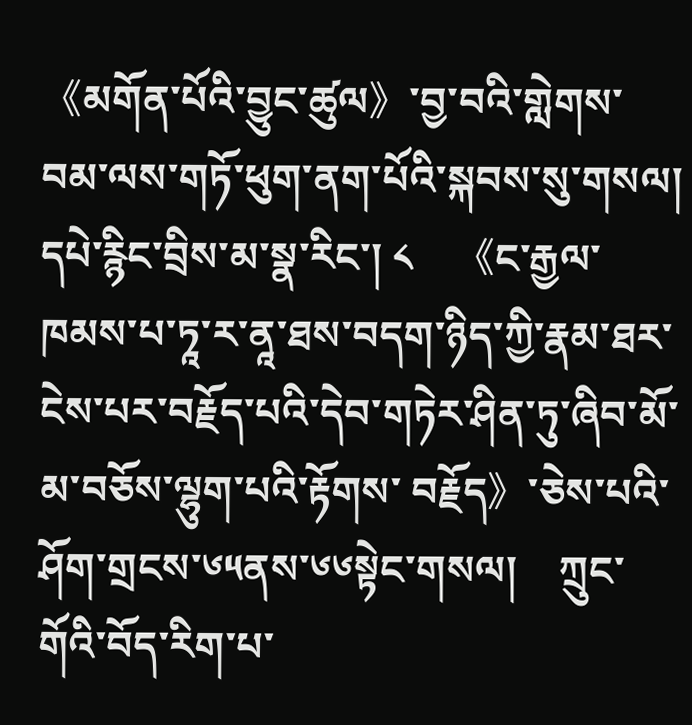《མགོན་པོའི་བྱུང་ཚུལ》་བྱ་བའི་གླེགས་བམ་ལས་གཏོ་ཕུག་ནག་པོའི་སྐབས་སུ་གསལ།     དཔེ་རྙིང་བྲིས་མ་སྣ་རིང་། ༨    《ང་རྒྱལ་ཁམས་པ་ཏཱ་ར་ནཱ་ཐས་བདག་ཉིད་ཀྱི་རྣམ་ཐར་ངེས་པར་བརྗོད་པའི་དེབ་གཏེར་ཤིན་ཏུ་ཞིབ་མོ་མ་བཅོས་ལྷུག་པའི་རྟོགས་ བརྗོད》་ཅེས་པའི་ཤོག་གྲངས་༦༥ནས་༦༦སྟེང་གསལ།    ཀྲུང་གོའི་བོད་རིག་པ་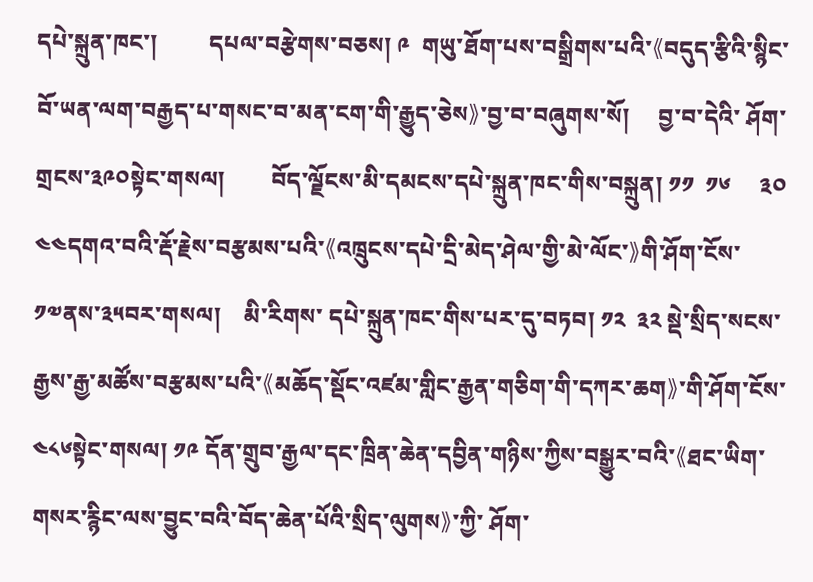དཔེ་སྐྲུན་ཁང་།         དཔལ་བརྩེགས་བཅས། ༩  གཡུ་ཐོག་པས་བསྒྲིགས་པའི་《བདུད་རྩིའི་སྙིང་བོ་ཡན་ལག་བརྒྱད་པ་གསང་བ་མན་ངག་གི་རྒྱུད་ཅེས》་བྱ་བ་བཞུགས་སོ།     བྱ་བ་དེའི་ ཤོག་གྲངས་༣༩༠སྟེང་གསལ།        བོད་ལྗོངས་མི་དམངས་དཔེ་སྐྲུན་ཁང་གིས་བསྐྲུན། ༡༡  ༡༦     ༣༠ ༤༤དགའ་བའི་རྡོ་རྗེས་བརྩམས་པའི་《འཁྲུངས་དཔེ་དྲི་མེད་ཤེལ་གྱི་མེ་ལོང་》གི་ཤོག་ངོས་༡༧ནས་༣༥བར་གསལ།    མི་རིགས་ དཔེ་སྐྲུན་ཁང་གིས་པར་དུ་བཏབ། ༡༢  ༣༢ སྡེ་སྲིད་སངས་རྒྱས་རྒྱ་མཚོས་བརྩམས་པའི་《མཆོད་སྡོང་འཛམ་གླིང་རྒྱན་གཅིག་གི་དཀར་ཆག》་གི་ཤོག་ངོས་༤༨༦སྟེང་གསལ། ༡༩ དོན་གྲུབ་རྒྱལ་དང་ཁྲིན་ཆེན་དབྱིན་གཉིས་ཀྱིས་བསྒྱུར་བའི་《ཐང་ཡིག་གསར་རྙིང་ལས་བྱུང་བའི་བོད་ཆེན་པོའི་སྲིད་ལུགས》་ཀྱི་ ཤོག་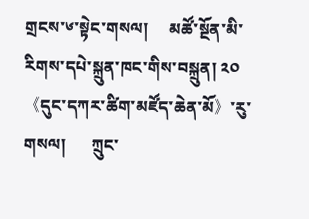གྲངས་༦་སྟེང་གསལ།     མཚོ་སྔོན་མི་རིགས་དཔེ་སྐྲུན་ཁང་གིས་བསྐྲུན། ༢༠   《དུང་དཀར་ཚིག་མཛོད་ཆེན་མོ》་རུ་གསལ།      ཀྲུང་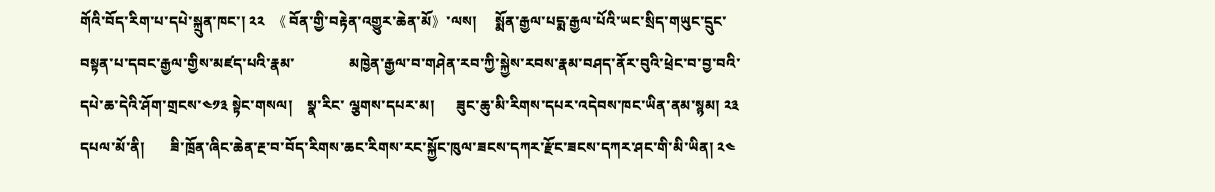གོའི་བོད་རིག་པ་དཔེ་སྐྲུན་ཁང་། ༢༢  《 བོན་གྱི་བརྟེན་འགྱུར་ཆེན་མོ》་ལས།     སྨོན་རྒྱལ་པདྨ་རྒྱལ་པོའི་ཡང་སྲིད་གཡུང་དྲུང་བསྟན་པ་དབང་རྒྱལ་གྱིས་མཛད་པའི་རྣམ་               མཁྱེན་རྒྱལ་བ་གཤེན་རབ་ཀྱི་སྐྱེས་རབས་རྣམ་བཤད་ནོར་བུའི་ཕྲེང་བ་བྱ་བའི་དཔེ་ཆ་དེའི་ཤོག་གྲངས་༤༡༣ སྟེང་གསལ།    སྣ་རིང་ ལྕགས་དཔར་མ།      ཟུང་ཆུ་མི་རིགས་དཔར་འདེབས་ཁང་ཡིན་ནམ་སྙམ། ༢༣   དཔལ་མོ་ནི།       ཟི་ཁྲོན་ཞིང་ཆེན་རྔ་བ་བོད་རིགས་ཆང་རིགས་རང་སྐྱོང་ཁུལ་ཟངས་དཀར་རྫོང་ཟངས་དཀར་ཤང་གི་མི་ཡིན། ༢༤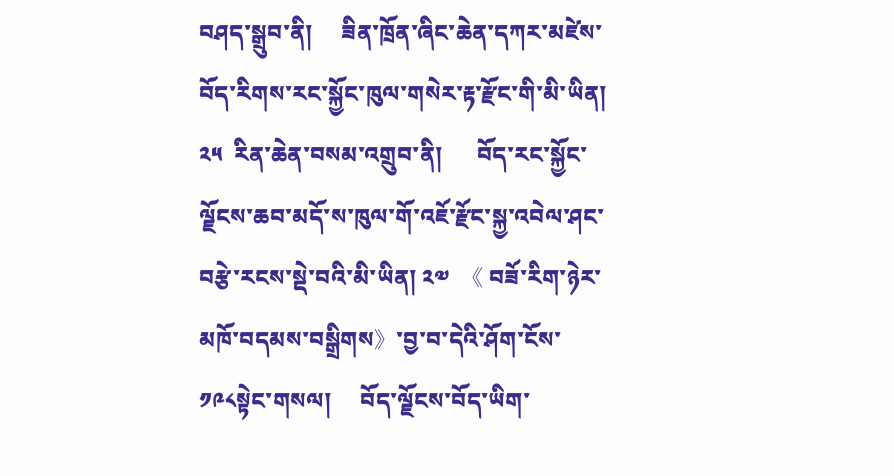བཤད་སྒྲུབ་ནི།     ཟིན་ཁྲོན་ཞིང་ཆེན་དཀར་མཛེས་བོད་རིགས་རང་སྐྱོང་ཁུལ་གསེར་རྟ་རྫོང་གི་མི་ཡིན། ༢༥  རིན་ཆེན་བསམ་འགྲུབ་ནི།      བོད་རང་སྐྱོང་ལྗོངས་ཆབ་མདོ་ས་ཁུལ་གོ་འཇོ་རྫོང་སྐྱ་འབེལ་ཤང་བརྩེ་རངས་སྡེ་བའི་མི་ཡིན། ༢༧  《 བཟོ་རིག་ཉེར་མཁོ་བདམས་བསྒྲིགས》་བྱ་བ་དེའི་ཤོག་ངོས་༡༩༨སྟེང་གསལ།     བོད་ལྗོངས་བོད་ཡིག་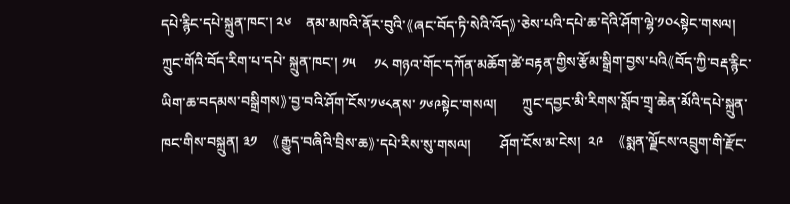དཔེ་རྙིང་དཔེ་སྐྲུན་ཁང་། ༢༦    ནམ་མཁའི་ནོར་བུའི་《ཞང་བོད་ཏི་སེའི་འོད》་ཅེས་པའི་དཔེ་ཆ་དེའི་ཤོག་ལྷེ་༡༠༨སྟེང་གསལ།      ཀྲུང་གོའི་བོད་རིག་པ་དཔེ་ སྐྲུན་ཁང་། ༡༥     ༡༨ གཉའ་གོང་དཀོན་མཆོག་ཚེ་བརྟན་གྱིས་རྩོམ་སྒྲིག་བྱས་པའི《བོད་ཀྱི་བརྡ་རྙིང་ཡིག་ཆ་བདམས་བསྒྲིགས》་བྱ་བའི་ཤོག་ངོས་༡༦༨ནས་ ༡༦༩སྟེང་གསལ།       ཀྲུང་དབྱང་མི་རིགས་སློབ་གྲྭ་ཆེན་མོའི་དཔེ་སྐྲུན་ཁང་གིས་བསྐྲུན། ༣༡    《རྒྱུད་བཞིའི་བྲིས་ཆ》་དཔེ་རིས་སུ་གསལ།        ཤོག་ངོས་མ་ངེས།  ༢༩    《སྨན་ལྗོངས་འབྲུག་གི་རྫོང་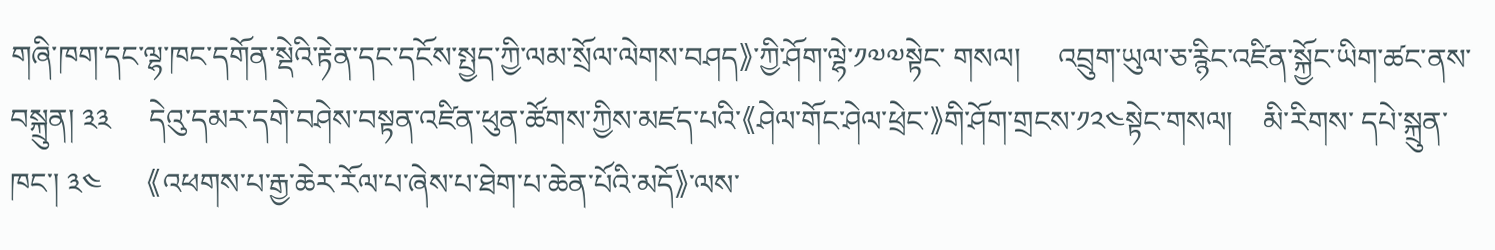གཞི་ཁག་དང་ལྷ་ཁང་དགོན་སྡེའི་རྟེན་དང་དངོས་སྤྱད་ཀྱི་ལམ་སྲོལ་ལེགས་བཤད》་ཀྱི་ཤོག་ལྷེ་༡༧༧སྟེང་ གསལ།     འབྲུག་ཡུལ་ཅ་རྙིང་འཛིན་སྐྱོང་ཡིག་ཚང་ནས་བསྐྲུན། ༣༣     དེའུ་དམར་དགེ་བཤེས་བསྟན་འཛིན་ཕུན་ཚོགས་ཀྱིས་མཛད་པའི་《ཤེལ་གོང་ཤེལ་ཕྲེང་》གི་ཤོག་གྲངས་༡༢༤སྟེང་གསལ།    མི་རིགས་ དཔེ་སྐྲུན་ཁང་། ༣༤      《འཕགས་པ་རྒྱ་ཆེར་རོལ་པ་ཞེས་པ་ཐེག་པ་ཆེན་པོའི་མདོ》་ལས་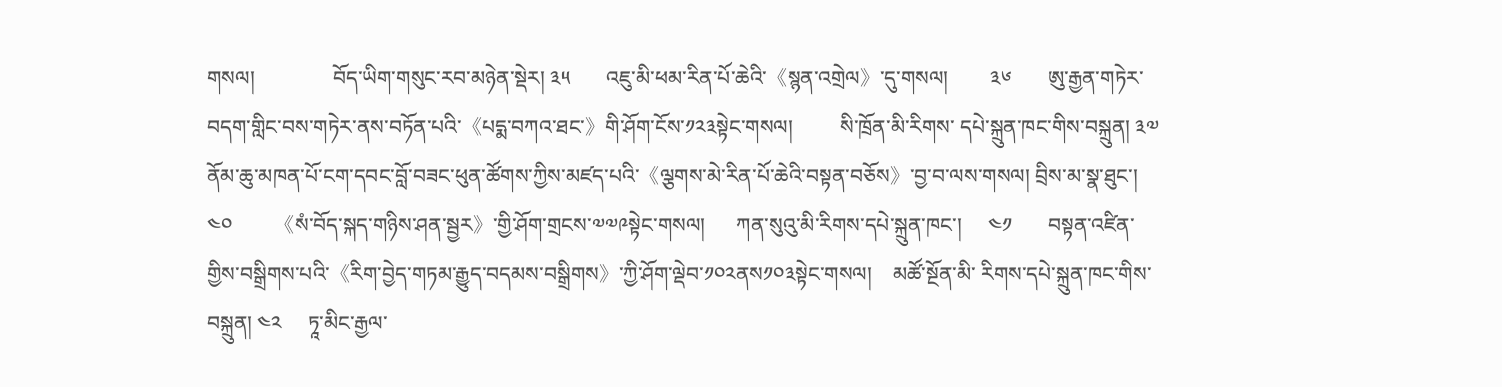གསལ།               བོད་ཡིག་གསུང་རབ་མཉེན་སྡེར། ༣༥       འཇུ་མི་ཕམ་རིན་པོ་ཆེའི་《སྙན་འགྲེལ》་དུ་གསལ།        ༣༦       ཨུ་རྒྱན་གཏེར་བདག་གླིང་བས་གཏེར་ནས་བཏོན་པའི་《པདྨ་བཀའ་ཐང་》གི་ཤོག་ངོས་༡༢༣སྟེང་གསལ།         སི་ཁྲོན་མི་རིགས་ དཔེ་སྐྲུན་ཁང་གིས་བསྐྲུན། ༣༧               ནོམ་ཆུ་མཁན་པོ་ངག་དབང་བློ་བཟང་ཕུན་ཚོགས་ཀྱིས་མཛད་པའི་《ལྕགས་མེ་རིན་པོ་ཆེའི་བསྟན་བཅོས》་བྱ་བ་ལས་གསལ། བྲིས་མ་སྣ་ཐུང་། ༤༠        《སཾ་བོད་སྐད་གཉིས་ཤན་སྦྱར》་གྱི་ཤོག་གྲངས་༧༧༩སྟེང་གསལ།      ཀན་སུའུ་མི་རིགས་དཔེ་སྐྲུན་ཁང་།     ༤༡       བསྟན་འཛིན་གྱིས་བསྒྲིགས་པའི་《རིག་བྱེད་གཏམ་རྒྱུད་བདམས་བསྒྲིགས》་ཀྱི་ཤོག་ལྡེབ་༡༠༢ནས༡༠༣སྟེང་གསལ།    མཚོ་སྔོན་མི་ རིགས་དཔེ་སྐྲུན་ཁང་གིས་བསྐྲུན། ༤༢     ཏཱ་མིང་རྒྱལ་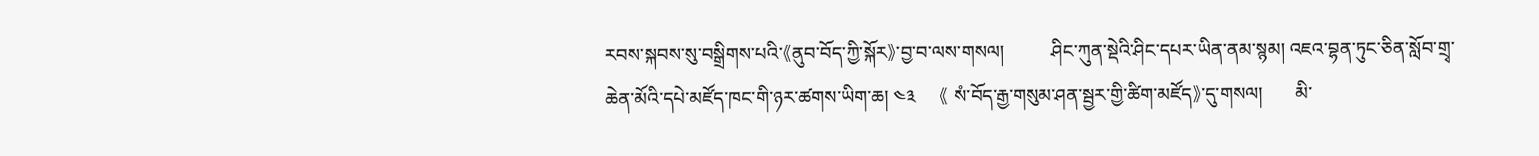རབས་སྐབས་སུ་བསྒྲིགས་པའི་《ནུབ་བོད་ཀྱི་སྐོར》་བྱ་བ་ལས་གསལ།          ཤིང་ཀུན་སྡེའི་ཤིང་དཔར་ཡིན་ནམ་སྙམ། འཇའ་བྷན་ཏུང་ཅིན་སློབ་གྲྭ་ཆེན་མོའི་དཔེ་མཛོད་ཁང་གི་ཉར་ཚགས་ཡིག་ཆ། ༤༣     《 སཾ་བོད་རྒྱ་གསུམ་ཤན་སྦྱར་གྱི་ཚིག་མཛོད》་དུ་གསལ།       མི་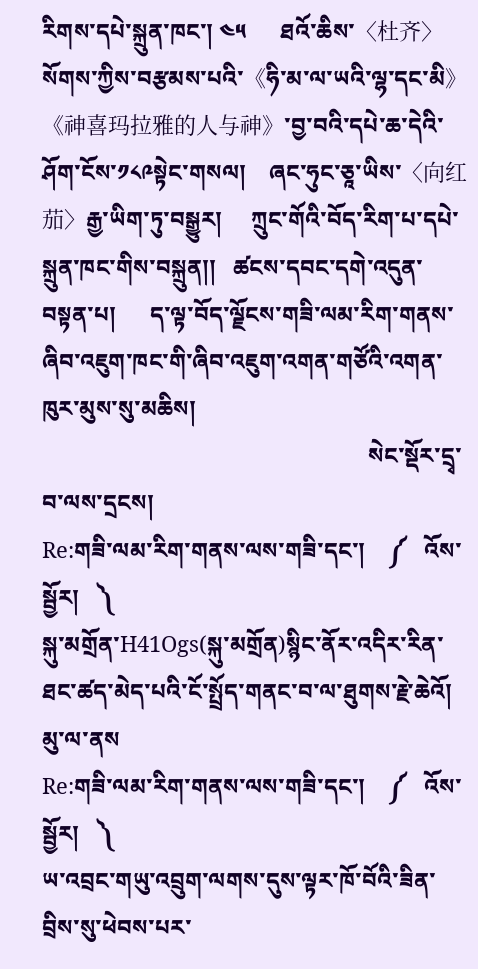རིགས་དཔེ་སྐྲུན་ཁང་། ༤༥      ཐའོ་ཆིས་〈杜齐〉སོགས་ཀྱིས་བརྩམས་པའི་《ཧི་མ་ལ་ཡའི་ལྷ་དང་མི》《神喜玛拉雅的人与神》་བྱ་བའི་དཔེ་ཆ་དེའི་ཤོག་ངོས་༡༨༩སྟེང་གསལ།    ཞང་ཧུང་ཅཱ་ཡིས་〈向红茄〉རྒྱ་ཡིག་ཏུ་བསྒྱུར།     ཀྲུང་གོའི་བོད་རིག་པ་དཔེ་སྐྲུན་ཁང་གིས་བསྐྲུན།།   ཚངས་དབང་དགེ་འདུན་བསྟན་པ།      ད་ལྟ་བོད་ལྗོངས་གཟི་ལམ་རིག་གནས་ཞིབ་འཇུག་ཁང་གི་ཞིབ་འཇུག་འགན་གཙོའི་འགན་ཁུར་མུས་སུ་མཆིས།
                                                         སེང་སྡོར་དྲྭ་བ་ལས་དྲངས།
Re:གཟི་ལམ་རིག་གནས་ལས་གཟི་དང་།    ༼   འོས་སྦྱོར།   ༽
སྐུ་མགྲོན་H41Ogs(སྐུ་མགྲོན)སྙིང་ནོར་འདིར་རིན་ཐང་ཚད་མེད་པའི་ངོ་སྤྲོད་གནང་བ་ལ་ཐུགས་རྗེ་ཆེའོ། མུ་ལ་ནས
Re:གཟི་ལམ་རིག་གནས་ལས་གཟི་དང་།    ༼   འོས་སྦྱོར།   ༽
ཡ་འབྲང་གཡུ་འབྲུག་ལགས་དུས་ལྟར་ཁོ་བོའི་ཟིན་བྲིས་སུ་ཕེབས་པར་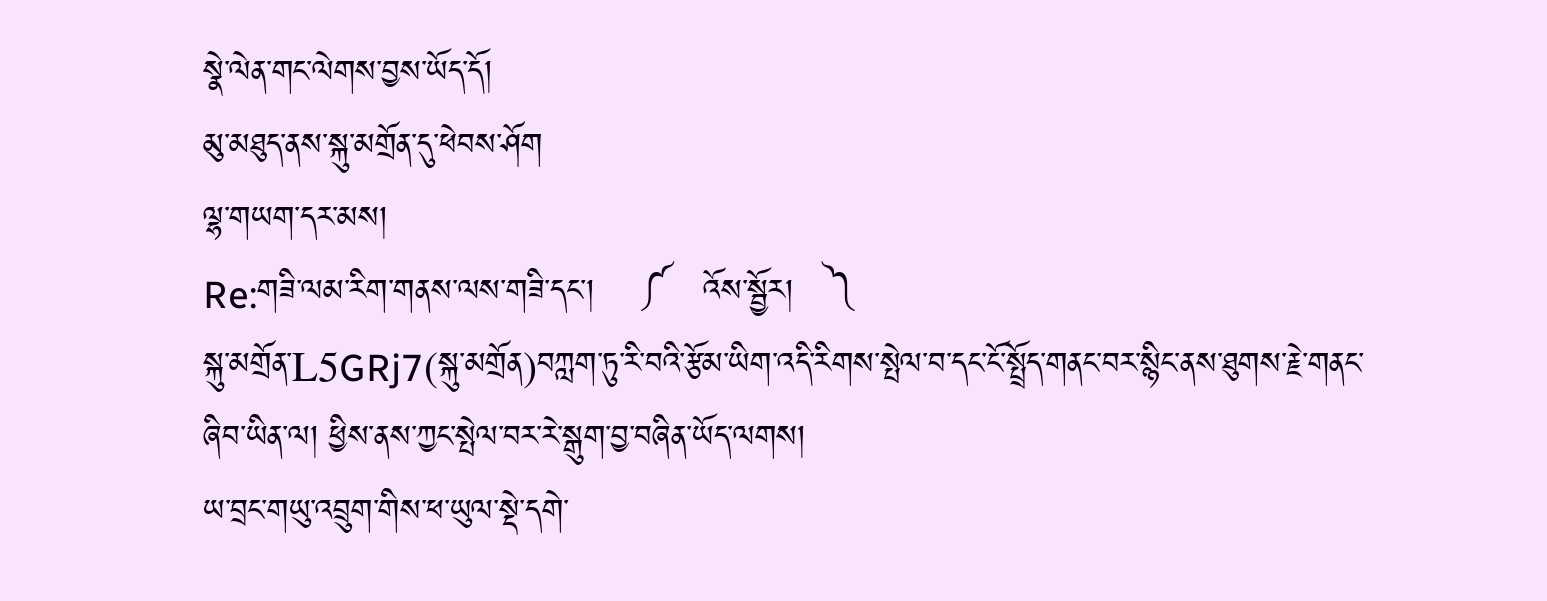སྣེ་ལེན་གང་ལེགས་བྱས་ཡོད་དོ།
མུ་མཐུད་ནས་སྐུ་མགྲོན་དུ་ཕེབས་ཤོག
ལྷ་གཡག་དར་མས།
Re:གཟི་ལམ་རིག་གནས་ལས་གཟི་དང་།    ༼   འོས་སྦྱོར།   ༽
སྐུ་མགྲོན་L5GRj7(སྐུ་མགྲོན)བཀླག་ཏུ་རི་བའི་རྩོམ་ཡིག་འདི་རིགས་སྤེལ་བ་དང་ངོ་སྤྲོད་གནང་བར་སྙིང་ནས་ཐུགས་རྗེ་གནང་ཞིབ་ཡིན་ལ། ཕྱིས་ནས་ཀྱང་སྤེལ་བར་རེ་སྒུག་བྱ་བཞིན་ཡོད་ལགས།
ཡ་བྲང་གཡུ་འབྲུག་གིས་ཕ་ཡུལ་སྡེ་དགེ་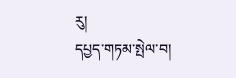རུ།
དཔྱད་གཏམ་སྤེལ་བ།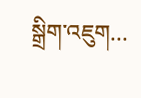སྒྲིག་འཇུག...